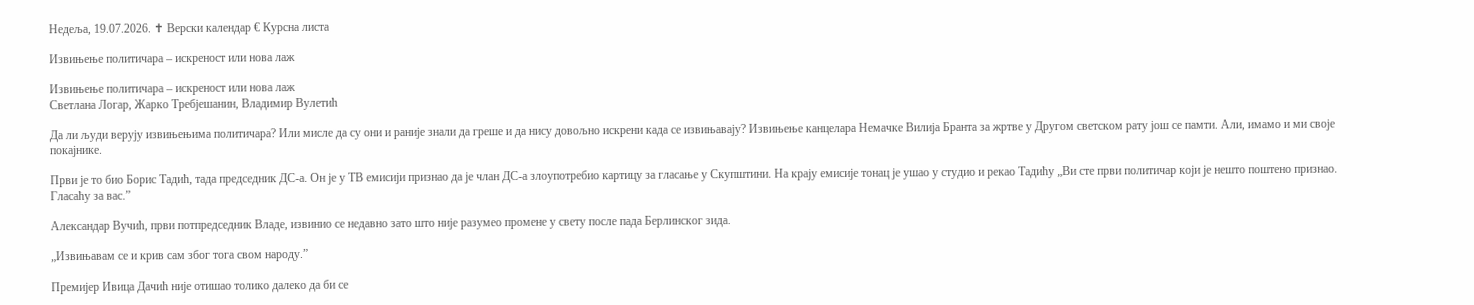Недеља, 19.07.2026. ✝ Верски календар € Курсна листа

Извињење политичара – искреност или нова лаж

Извињење политичара – искреност или нова лаж
Светлана Логар, Жарко Требјешанин, Владимир Вулетић

Да ли људи верују извињењима политичара? Или мисле да су они и раније знали да греше и да нису довољно искрени када се извињавају? Извињење канцелара Немачке Вилија Бранта за жртве у Другом светском рату још се памти. Али, имамо и ми своје покајнике.

Први је то био Борис Тадић, тада председник ДС-а. Он је у ТВ емисији признао да је члан ДС-а злоупотребио картицу за гласање у Скупштини. На крају емисије тонац је ушао у студио и рекао Тадићу „Ви сте први политичар који је нешто поштено признао. Гласаћу за вас.”

Александар Вучић, први потпредседник Владе, извинио се недавно зато што није разумео промене у свету после пада Берлинског зида.

„Извињавам се и крив сам због тога свом народу.”

Премијер Ивица Дачић није отишао толико далеко да би се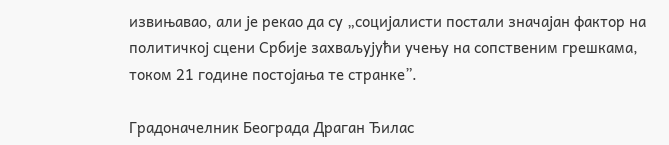извињавао, али је рекао да су „социјалисти постали значајан фактор на политичкој сцени Србије захваљујући учењу на сопственим грешкама, током 21 године постојања те странке”.

Градоначелник Београда Драган Ђилас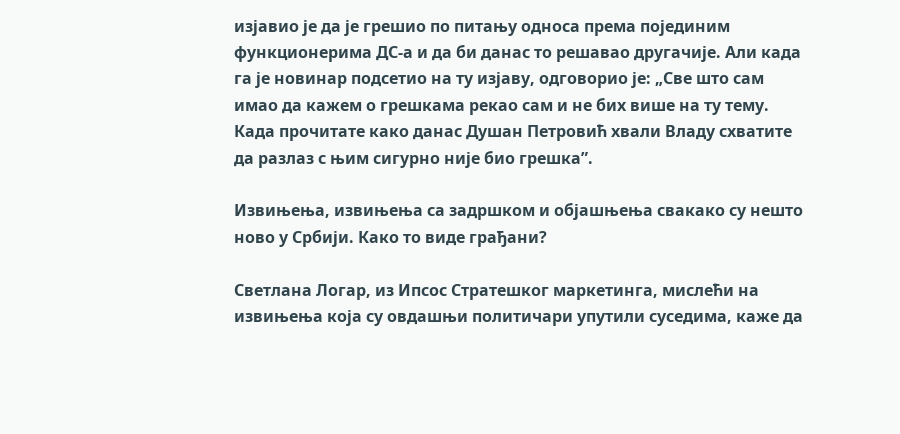изјавио је да је грешио по питању односа према појединим функционерима ДС-а и да би данас то решавао другачије. Али када га је новинар подсетио на ту изјаву, одговорио је: „Све што сам имао да кажем о грешкама рекао сам и не бих више на ту тему. Када прочитате како данас Душан Петровић хвали Владу схватите да разлаз с њим сигурно није био грешка”.

Извињења, извињења са задршком и објашњења свакако су нешто ново у Србији. Како то виде грађани?

Светлана Логар, из Ипсос Стратешког маркетинга, мислећи на извињења која су овдашњи политичари упутили суседима, каже да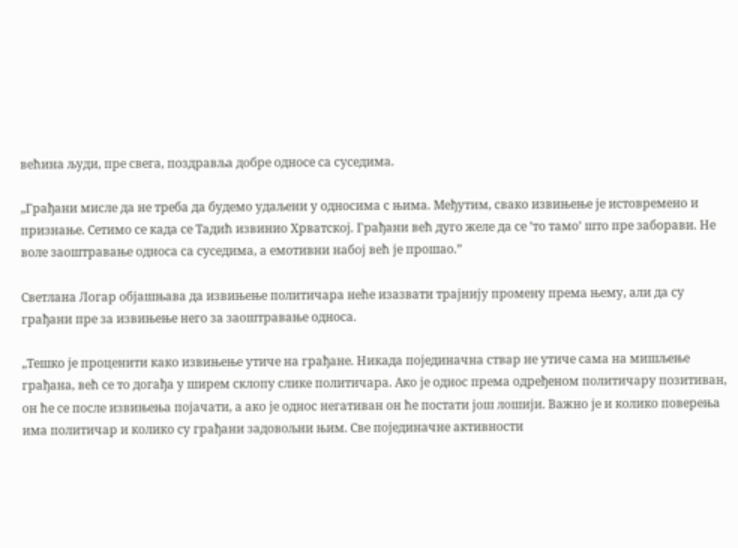већина људи, пре свега, поздравља добре односе са суседима.

„Грађани мисле да не треба да будемо удаљени у односима с њима. Међутим, свако извињење је истовремено и признање. Сетимо се када се Тадић извинио Хрватској. Грађани већ дуго желе да се ’то тамо’ што пре заборави. Не воле заоштравање односа са суседима, а емотивни набој већ је прошао.”

Светлана Логар објашњава да извињење политичара неће изазвати трајнију промену према њему, али да су грађани пре за извињење него за заоштравање односа.

„Тешко је проценити како извињење утиче на грађане. Никада појединачна ствар не утиче сама на мишљење грађана, већ се то догађа у ширем склопу слике политичара. Ако је однос према одређеном политичару позитиван, он ће се после извињења појачати, а ако је однос негативан он ће постати још лошији. Важно је и колико поверења има политичар и колико су грађани задовољни њим. Све појединачне активности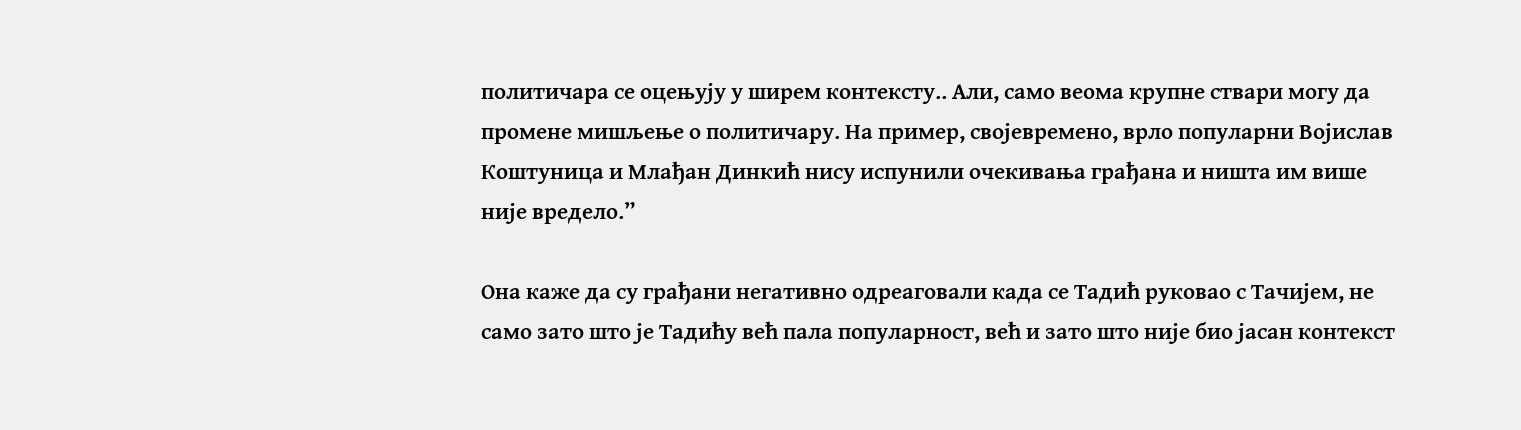политичара се оцењују у ширем контексту.. Али, само веома крупне ствари могу да промене мишљење о политичару. На пример, својевремено, врло популарни Војислав Коштуница и Млађан Динкић нису испунили очекивања грађана и ништа им више није вредело.”

Она каже да су грађани негативно одреаговали када се Тадић руковао с Тачијем, не само зато што је Тадићу већ пала популарност, већ и зато што није био јасан контекст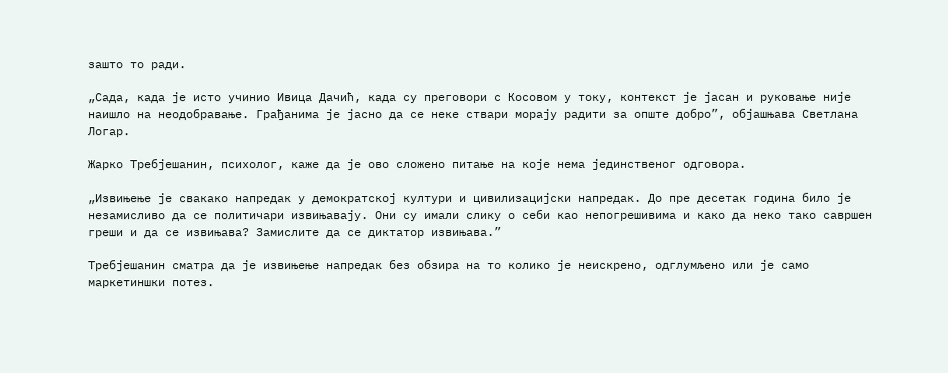зашто то ради.

„Сада, када је исто учинио Ивица Дачић, када су преговори с Косовом у току, контекст је јасан и руковање није наишло на неодобравање. Грађанима је јасно да се неке ствари морају радити за опште добро”, објашњава Светлана Логар.

Жарко Требјешанин, психолог, каже да је ово сложено питање на које нема јединственог одговора.

„Извињење је свакако напредак у демократској култури и цивилизацијски напредак. До пре десетак година било је незамисливо да се политичари извињавају. Они су имали слику о себи као непогрешивима и како да неко тако савршен греши и да се извињава? Замислите да се диктатор извињава.”

Требјешанин сматра да је извињење напредак без обзира на то колико је неискрено, одглумљено или је само маркетиншки потез.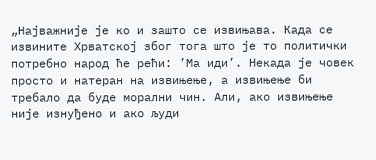„Најважније је ко и зашто се извињава. Када се извините Хрватској због тога што је то политички потребно народ ће рећи: ’Ма иди’. Некада је човек просто и натеран на извињење, а извињење би требало да буде морални чин. Али, ако извињење није изнуђено и ако људи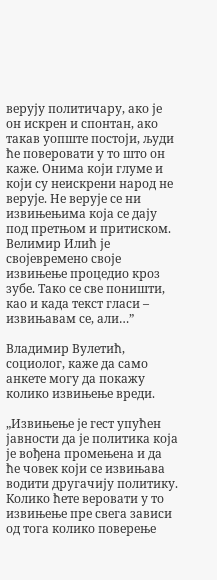верују политичару, ако је он искрен и спонтан, ако такав уопште постоји, људи ће поверовати у то што он каже. Онима који глуме и који су неискрени народ не верује. Не верује се ни извињењима која се дају под претњом и притиском. Велимир Илић је својевремено своје извињење процедио кроз зубе. Тако се све поништи, као и када текст гласи – извињавам се, али…”

Владимир Вулетић, социолог, каже да само анкете могу да покажу колико извињење вреди.

„Извињење је гест упућен јавности да је политика која је вођена промењена и да ће човек који се извињава водити другачију политику. Колико ћете веровати у то извињење пре свега зависи од тога колико поверење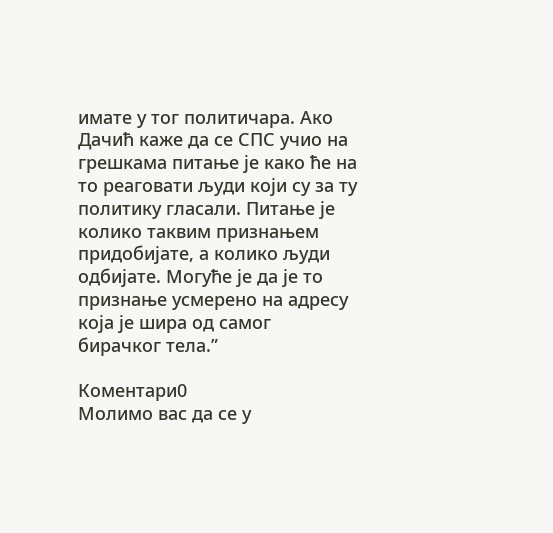имате у тог политичара. Ако Дачић каже да се СПС учио на грешкама питање је како ће на то реаговати људи који су за ту политику гласали. Питање је колико таквим признањем придобијате, а колико људи одбијате. Могуће је да је то признање усмерено на адресу која је шира од самог бирачког тела.”

Коментари0
Молимо вас да се у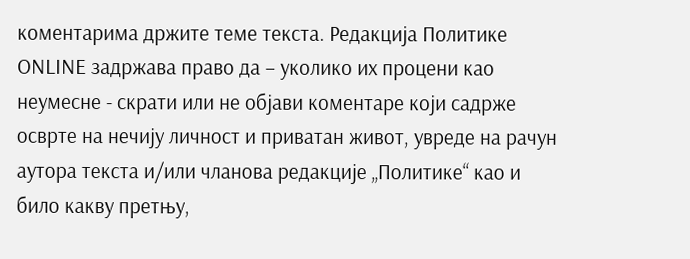коментарима држите теме текста. Редакција Политике ONLINE задржава право да – уколико их процени као неумесне - скрати или не објави коментаре који садрже осврте на нечију личност и приватан живот, увреде на рачун аутора текста и/или чланова редакције „Политике“ као и било какву претњу,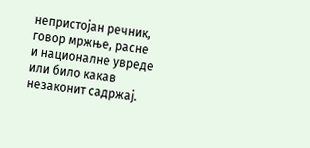непристојан речник, говор мржње, расне и националне увреде или било какав незаконит садржај.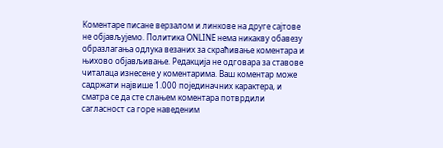Коментаре писане верзалом и линкове на друге сајтове не објављујемо. Политика ONLINE нема никакву обавезу образлагања одлука везаних за скраћивање коментара и њихово објављивање. Редакција не одговара за ставове читалаца изнесене у коментарима. Ваш коментар може садржати највише 1.000 појединачних карактера, и сматра се да сте слањем коментара потврдили сагласност са горе наведеним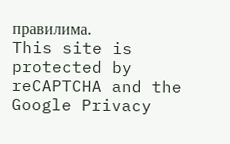правилима.
This site is protected by reCAPTCHA and the Google Privacy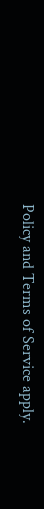Policy and Terms of Service apply.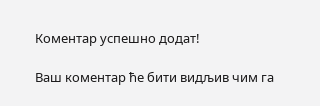Комeнтар успeшно додат!

Ваш комeнтар ћe бити видљив чим га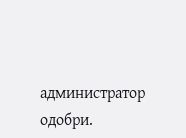администратор одобри.